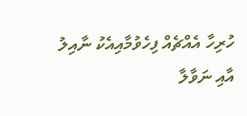ހުރިހާ އެއްޗެއް ފިހެވުމާއިއެކު ނާއިލު އާއި ނަވާލާ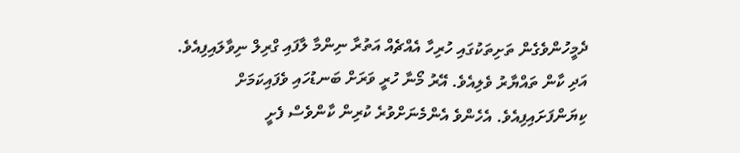ދެމީހުންވެގެން ތަށިތަކުގައި ހުރިހާ އެއްޗެއް އަތުރާ ނިންމާ ލާފައި ގްރިލް ނިވާލައިފިއެވެ. އަދި ކާން ތައްޔާރު ވެލިއެވެ. އޭރު މޯނާ ހުރީ ވަރަށް ބަނޑުހައި ވެފައިކަމަށް ކިޔަންފަށައިފިއެވެ. އެހެންވެ އެންމެނަށްވުރެ ކުރިން ކާންވެސް ފެށީ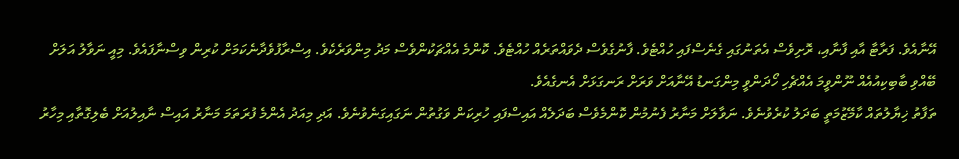އޭނާއެވެ. ފަރާޓާ އާއި ފާނާއި، ރޮށިވެސް އެތަނުގައި ގެނެސްފައި ހުއްޓެވެ. ފާނުގެވެސް ދެވައްތަރެއް ހުއްޓެވެ. ކޮންމެ އެއްޗަކުންވެސް މަދު މިންވަރެކެވެ. އިސްރާފުވެދާނެކަމަށް ކުރިން ވިސްނާފައެވެ. މިއީ ނަވާލު އަލަށް ބޭއްވި ބާބިކިއުއެއް ނޫންވީމަ އެއްޗެހި ހޯދަންވީ މިންގަނޑު އޭނާއަށް ވަރަށް ރަނގަޅަށް އެނގެއެވެ.
ތަފާތު ޚިޔާލުތައް ކާމޭޒުމަތީ ބަދަލު ކުރެވުނެވެ. ނަވާލަށް މަނާރު ފެނުމުން ކޮންމެވެސް ބަދަލެއް އައިސްފައި ހުރިކަން ވަގުތުން ނަގައިގަނެވުނެވެ. އަދި މިއަދު އެންމެ ފުރަތަމަ މަނާރު އައިސް ނާއިލުއަށް ބެލިގޮތާއި މިހާރު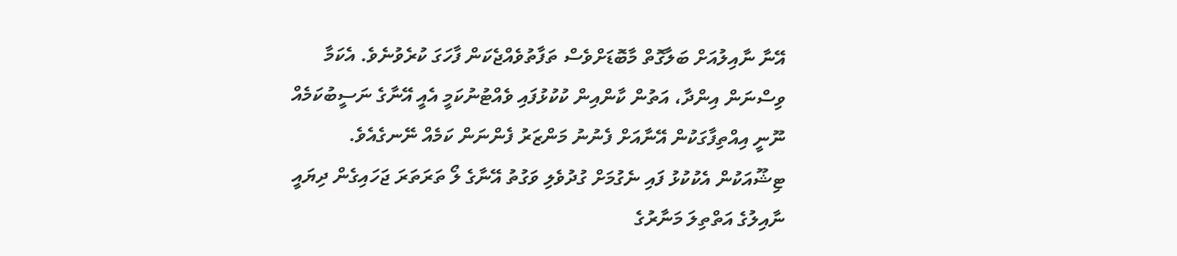އޭނާ ނާއިލުއަށް ބަލާގޮތް މާބޮޑަށްވެސް ތަފާތުވެއްޖެކަން ފާހަގަ ކުރެވުނެވެ. އެކަމާ ވިސްނަން އިންދާ، އަތުން ކާންއިން ކުކުޅުފައި ވެއްޓުނުކަމީ އެއީ އޭނާގެ ނަސީބުކަމެއް ނޫނީ އިއްތިފާގަކުން އޭނާއަށް ފެނުނު މަންޒަރު ފެންނަން ކަމެއް ނޭނގެއެވެ. ޓިޝޫއަކުން އެކުކުޅު ފައި ނެގުމަށް ގުދުވެލި ވަގުތު އޭނާގެ ލޯ ތަރަތަރަ ޖަހައިގެން ދިޔައީ ނާއިލުގެ އަތްތިލަ މަނާރުގެ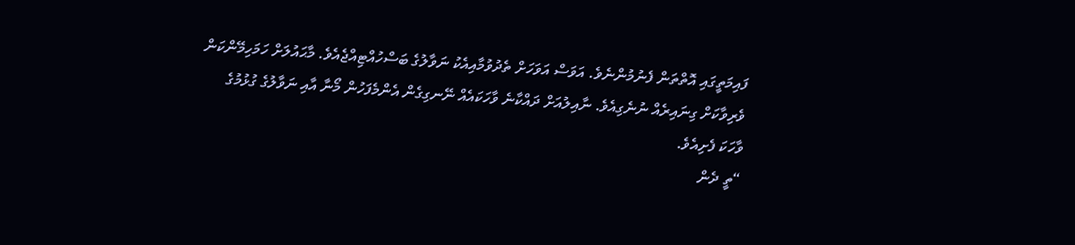ފައިމަތީގައި އޮތްތަން ފެނުމުންނެވެ. އަވަސް އަވަހަށް ތެދުވުމާއިއެކު ނަވާލުގެ ބަސްހުއްޓިއްޖެއެވެ. މާޙައުލަށް ހަމަހިމޭންކަން ވެރިވާކަށް ގިނައިރެއް ނުނެގިއެވެ. ނާއިލުއަށް ދައްކާނެ ވާހަކައެއް ނޭނގިގެން އެންމެފަހުން މޯނާ އާއި ނަވާލުގެ ގުޅުމުގެ ވާހަކަ ފެށިއެވެ.
“ތީ ދެން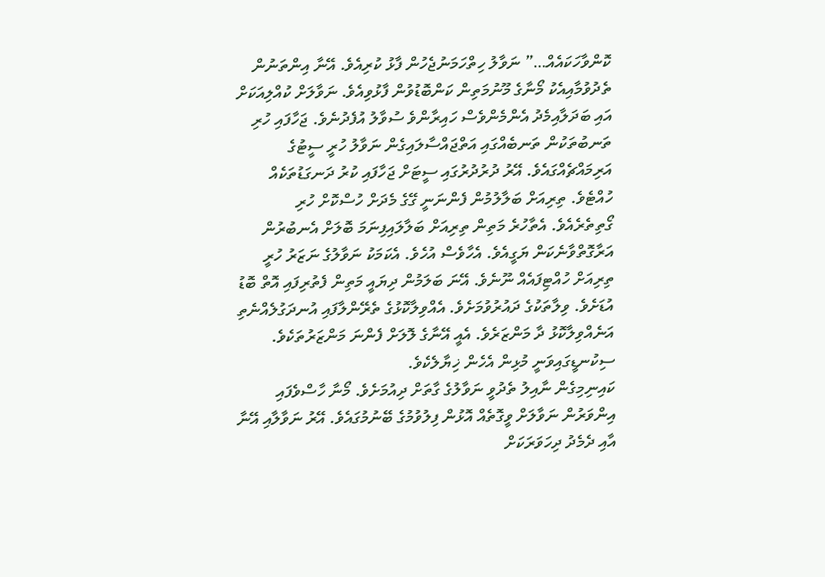ކޮންވާހަކައެއް…” ނަވާލު ހިތްހަމަނުޖެހުން ފާޅު ކުރިއެވެ. އޭނާ އިންތަނުން ތެދުވުމާއިއެކު މޯނާގެ މޫނުމަތިން ކަންބޮޑުވުން ފާޅުވިއެވެ. ނަވާލަށް ކުއްލިއަކަށް އައި ބަދަލާއިމެދު އެންމެންވެސް ހައިރާންވެ ސުވާލު އުފެދުނެވެ. ޖަހާފައި ހުރި ތަނބުތަކުން ތަނބެއްގައި އަތްޖައްސާލައިގެން ނަވާލު ހުރީ ސީޓުގެ އަރިމައްޗެއްގައެވެ. އޭރު ދުރުދުރުގައި ސީޓަށް ޖަހާފައި ކުރު ދަނގަޑުތަކެއް ހުއްޓެވެ. ތިރިއަށް ބަލާލުމުން ފެންނަނީ ގޭގެ މެދަށް ހުސްކޮށް ހުރި ގޯތިތެރެއެވެ. އެތާހުރެ މަތިން ތިރިއަށް ބަލާލައިފިނަމަ ބޮލަށް އެނބުރުން އަރާގޮތްވާނެކަން ޔަގީއެވެ. އެހާވެސް އުހެވެ. އެކަމަކު ނަވާލުގެ ނަޒަރު ހުރީ ތިރިއަށް ހުއްޓިފައެއް ނޫނެވެ. އޭނަ ބަލަމުން ދިޔައީ މަތިން ފެތުރިފައި އޮތް ބޮޑު އުޑަށެވެ. ވިލާތަކުގެ ދައުރުވުމަށެވެ. އެއްވިލާކޮޅުގެ ތެރޭންލާފައި އުނދަގުލެއްނެތި އަނެއްވިލާކޮޅު ދާ މަންޒަރެވެ. އެއީ އޭނާގެ ލޮލަށް ފެންނަ މަންޒަރުތަކެވެ. ސިކުނޑީގައިވަނީ މުޅިން އެހެން ޚިޔާލެކެވެ.
ކައިނިމިގެން ނާއިލު ތެދުވީ ނަވާލުގެ ގާތަށް ދިއުމަށެވެ. މޯނާ ހާސްވެފައި އިންވަރުން ނަވާލަށް ވީގޮތެއް އޮޅުން ފިލުވުމުގެ ބޭނުމުގައެވެ. އޭރު ނަވާލާއި އޭނާ އާއި ދެމެދު ދިހަވަރަކަށް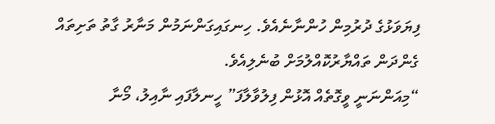ފިޔަވަޅުގެ ދުރުމިން ހުންނާނެއެވެ. ހިނގައިގަންނަމުން މަނާރު ގާތު ތަށިތައް ގެންދަން ތައްޔާރުކޮއްލުމަށް ބުނެލިއެވެ.
“މިއަންނަނީ ވީގޮތެއް އޮޅުން ފިލުވާލާފަ” ހީނލާފައި ނާއިލު، މޯނާ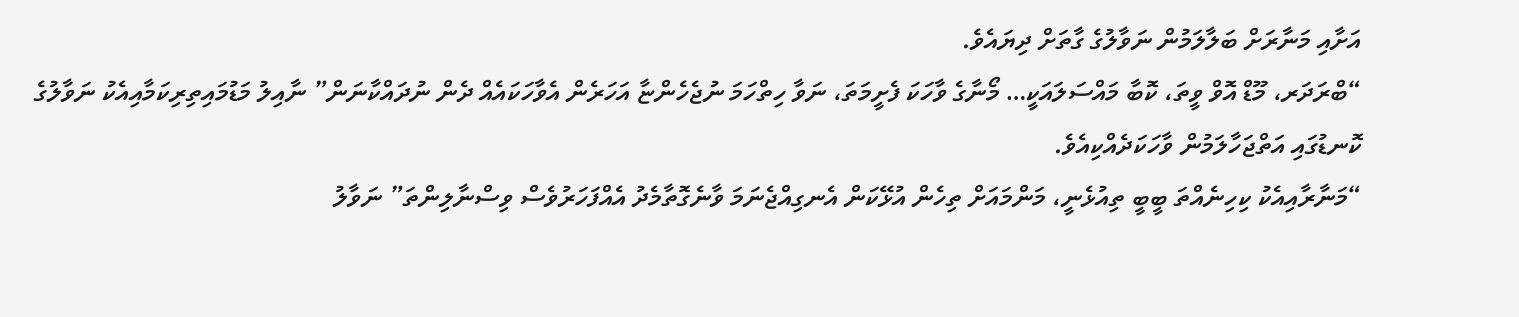އަށާއި މަނާރަށް ބަލާލަމުން ނަވާލުގެ ގާތަށް ދިޔައެވެ.
“ބްރަދަރ، މޫޑް އޮވް ވީތަ، ކޮބާ މައްސަލައަކީ… މޯނާގެ ވާހަކަ ފެށީމަތަ، ނަވާ ހިތްހަމަ ނުޖެހެންޏާ އަހަރެން އެވާހަކައެއް ދެން ނުދައްކާނަން” ނާއިލު މަޑުމައިތިރިކަމާއިއެކު ނަވާލުގެ ކޮނޑުގައި އަތްޖަހާލަމުން ވާހަކަދެއްކިއެވެ.
“މަނާރާއިއެކު ކިހިނެއްތަ ބީބީ ތިއުޅެނީ، މަންމައަށް ތިހެން އުޅޭކަން އެނގިއްޖެނަމަ ވާނެގޮތާމެދު އެއްފަހަރުވެސް ވިސްނާލިންތަ” ނަވާލު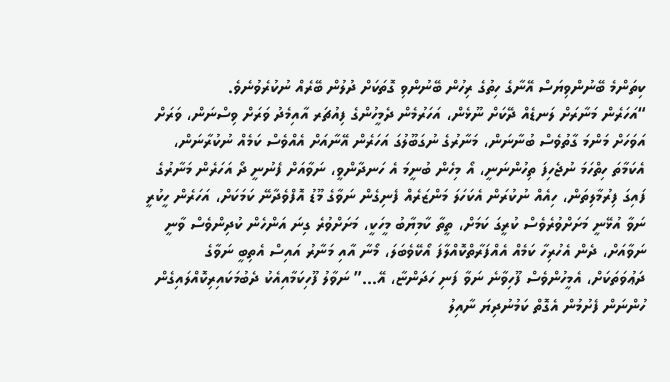ކިތަންމެ ބޭނުންވިޔަސް އޭނާގެ ހިތުގެ ރިހުން ބޭނުންވި ގޮތަކަށް ދުލުން ބޭރެއް ނުކުރެވުނެވެ.
“އަހަރެން މަނާރަށް ލަނޑެއް ދޭކަށް ނޫޅެން، އަހަރުމެން ދެމީހުންގެ ފިއުޗަރ އާއިމެދު ވަރަށް ވިސްނަން، ވަރަށް އަވަހަށް މަންމަ ގާތުވެސް ބުނާނަން، މަނާރުގެ ނުގަބޫލުގަ އަހަރެން އޭނާއަށް އެއްވެސް ކަމެއް ނުކުރާނަން، އެކަމާތަ ހިތްހަމަ ނުޖެހިފަ ތިހުންނަނީ، އޯ މިހެން ބުނީމަ އެ ހަނދާންވީ، ނަވާއަށް ފެނުނީ ދޯ އަހަރެން މަނާރުގެ ފައިގަ ފިރުމާލިތަން، ހިއެއް ނުކުރަން އެކަހަލަ މަންޒަރެއް ފެނިގެން ނަވާގެ މޫޑު އޮފްވެދާނޭ ކަމަކަށް، އަހަރެން ހީކުރީ ނަވާ އުޅޭނީ މަށަށްވުރެވެސް ކުރީގަ ކަމަށް، ތީތާ ކާމިޔާބު މީހަކީ، މަށަށްވުރެ ގިނަ އަންހެން ކުދިންވެސް ވާނީ ނަވާއަށް، ދެން އެހުރިހާ ކަމެއް އެއްފަރާތްކޮއްލާފަ އޯކޭވެބަލަ، މޯނާ އާއި މަނާރު އައިސް އެތިބީ ނަވާގެ ދަޢުވަތަކަށް، އެމީހުންވެސް ފޫހިވާނެ ނަވާ ފަނި ހަދަންޏާ، އޭ…” ނަވާލު ފޫހިކަމާއިއެކު ދެބުމަކައިރިކޮއްލައިގެން ހުންނަން ފެށުމުން އެގޮތް ކަމުނުދިޔަ ނާއިލު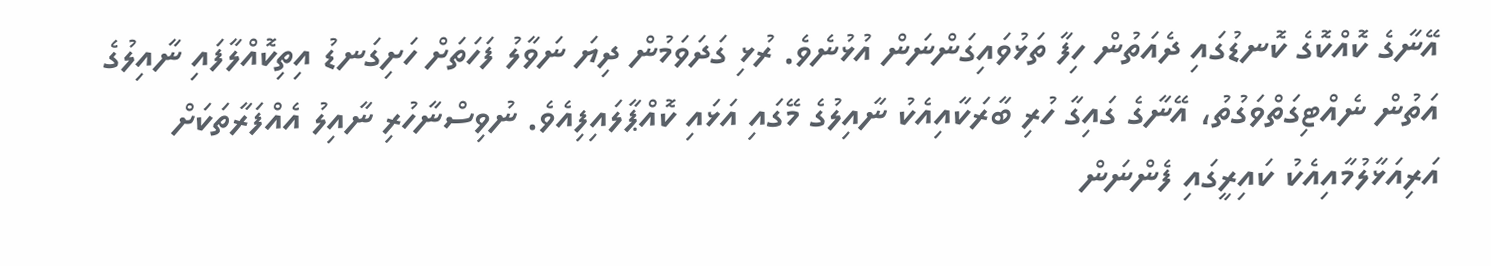އޭނާގެ ކޮއްކޮގެ ކޮނޑުގައި ދެއަތުން ހިފާ ތަޅުވައިގަންނަން އުޅުނެވެ. ރުޅި ގަދަވަމުން ދިޔަ ނަވާލު ފަހަތަށް ހަށިގަނޑު އިތިކޮއްލާފައި ނާއިލުގެ އަތުން ނެއްޓިގަތްވަގުތު، އޭނާގެ ގައިގާ ހުރި ބާރަކާއިއެކު ނާއިލުގެ މޭގައި އަޅައި ކޮއްޕާލައިފިއެވެ. ނުވިސްނާހުރި ނާއިލު އެއްފަރާތަކަށް އަރިއަޅާލުމާއިއެކު ކައިރީގައި ފެންނަން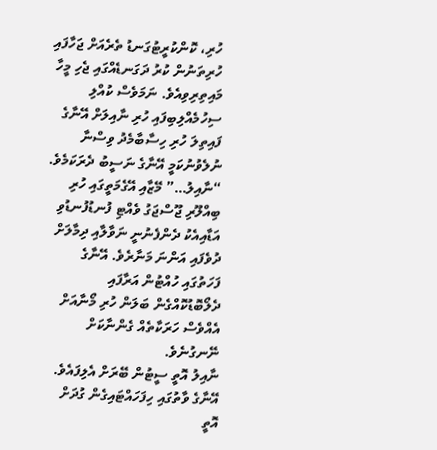ހުރި، ކޮންކުރީޓުގަނޑު ތެރެއަށް ޖަހާފައި ހުރިތަނުން ކުރު ދަގަނޑެއްގައި ޖެހި މީހާ މައިތިރިވިއެވެ. ނަމަވެސް ކުއްލި ސިހުމެއްލިބިފައި ހުރި ނާއިލަށް އޭނާގެ ފައިތިލަ ހުރި ހިސާބާމެދު ވިސްނާ ނުލެވުނުކަމީ އޭނާގެ ނަސީބު ދެރަކަމެވެ.
“ނާއިލު…” މޭޒާއި އޭގެމަތީގައި ހުރި ބިއްލޫރި ޖޫސްޖަގު ވެއްޓި ފުނޑުފުނޑުވި އަޑާއިއެކު ދެންފެނުނީ ނަވާލާއި ދިމާލަށް ދުވެފައި އަންނަ މަނާރެވެ. އޭނާގެ ފަހަތުގައި ހުއްޓުން އަރާފައި ދެލޯބޮޑުކޮއްގެން ބަލަން ހުރި މޯނާއަށް އެއްވެސް ހަރަކާތެއް ގެންނާކަށް ނޭނގުނެވެ.
ނާއިލު އޮތީ ސީޓުން ބޭރަށް އެލިފައެވެ. އޭނާގެ ވާތުގައި ހިފަހައްޓައިގެން ގުދަށް އޮތީ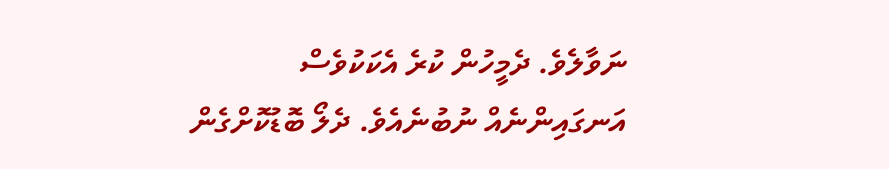ނަވާލެވެ. ދެމީހުން ކުރެ އެކަކުވެސް އަނގައިންނެއް ނުބުނެއެވެ. ދެލޯ ބޮޑުކޮށްގެން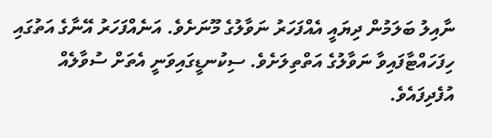ނާއިލު ބަލަމުން ދިޔައީ އެއްފަހަރު ނަވާލުގެ މޫނަށެވެ. އަނެއްފަހަރު އޭނާގެ އަތުގައި ހިފަހައްޓާފައިވާ ނަވާލުގެ އަތްތިލަށެވެ. ސިކުނޑީގައިވަނީ އެތަށް ސުވާލެއް އުފެދިފައެވެ.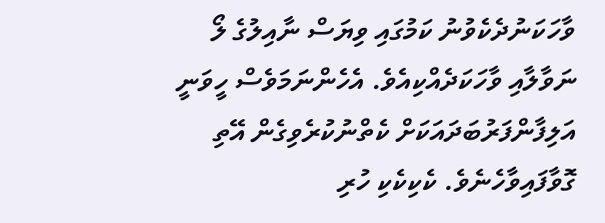ވާހަކަނުދެކެވުނު ކަމުގައި ވިޔަސް ނާއިލުގެ ލޯ ނަވާލާއި ވާހަކަދެއްކިއެވެ. އެހެންނަމަވެސް ހީވަނީ އަލިފާންފަރުބަދައަކަށް ކެތްނުކުރެވިގެން އޭތި ގޮވާފައިވާހެނެވެ. ކެކިކެކި ހުރި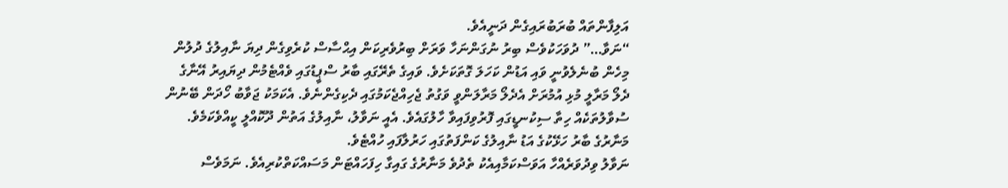އަލިފާންތައް ބުރަބުރައިގެން ދަނީއެވެ.
“ނަވާ…” ދުވަހަކުވެސް ބިރު ނުގަންނަހާ ވަރަށް ބިރުވެރިކަން އިޙްސާސް ކުރެވިގެން ދިޔަ ނާއިލުގެ ދުލުން މިހެން ބުނެލެވުނީ ވައި އަޑުން ކަހަލަ ގޮތަކަށެވެ. ވައިގެ ތެރޭގައި ބާރު ސްޕީޑުގައި ވެއްޓެމުން ދިޔައިރު އޭނާގެ ދެލޯ މަރާލީ މުޅި އުމުރަށް އެދެލޯ މަރާލަންވީ ވަގުތު ޖެހިއްޖެކަމުގައި ދެކިގެންނެވެ. އެކަމަކު ޖަވާބު ހޯދަން ބޭނުން ސުވާލުތަކެއް ހިތާ ސިކުނޑީގައި ފޮރުވިފައިވާ ހާލުގައެވެ. އެއީ ނަވާލު، ނާއިލުގެ އަތުން ދޫކޮއްލީ ކީއްވެކަމެވެ. މަނާރުގެ ބާރު ހަޅޭކުގެ އަޑު ނާއިލުގެ ކަންފަތުގައި ހަރުލާފައި ހުއްޓެވެ.
ނަވާލު ވިދުވަރެއްހާ އަވަސްކަމާއިއެކު ތެދުވެ މަނާރުގެ ގައިގާ ހިފަހައްޓަން މަސައްކަތްކުރިއެވެ. ނަމަވެސް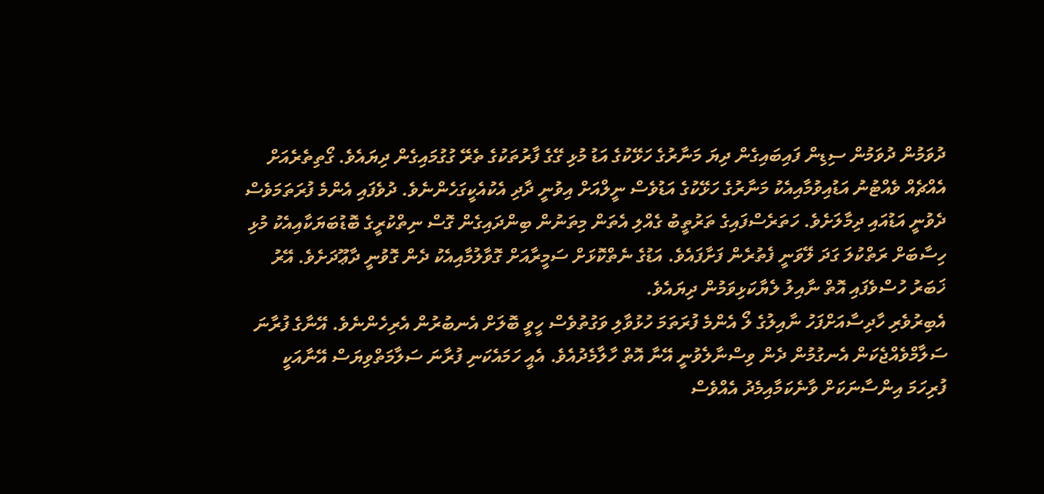ދުވަމުން ދުވަމުން ސިޑިން ފައިބައިގެން ދިޔަ މަނާރުގެ ހަޅޭކުގެ އަޑު މުޅި ގޭގެ ފާރުތަކުގެ ތެރޭ ގުގުމައިގެން ދިޔައެވެ. ގޯތިތެރެއަށް އެއްޗެއް ވެއްޓުނު އަޑުއިވުމާއިއެކު މަނާރުގެ ހަޅޭކުގެ އަޑުވެސް ނީލްއަށް އިވުނީ ދާދި އެކުއެކީގަހެންނެވެ. ދުވެފައި އެންމެ ފުރަތަމަވެސް ދެވުނީ އަޑުއައި ދިމާލަށެވެ. ހަތަރެސްފައިގެ ތަރުތީބު ގެއްލި އެތަން މިތަނުން ބިންދައިގެން ގޮސް ނިތްކުރީގެ ބޮޑުބަޔަކާއިއެކު މުޅި ހިސާބަށް ރަތްކުލަ ގަދަ ލޭވަނީ ފެތުރެން ފަށާފައެވެ. އަޑުގެ ނެތްކޮޅަށް ސަމީރާއަށް ގޮވާލުމާއިއެކު ދެން ގޮވުނީ ދާޢޫދަށެވެ. އޭރު ޚަބަރު ހުސްވެފައި އޮތް ނާއިލު ލެޔާކަޅިވަމުން ދިޔައެވެ.
އެބިރުވެރި ހާދިސާއަށްފަހު ނާއިލުގެ ލޯ އެންމެ ފުރަތަމަ ހުޅުވާލި ވަގުތުވެސް ހީވީ ބޮލަށް އެނބުރުން އެރިހެންނެވެ. އޭނާގެ ފުރާނަ ސަލާމްވެއްޖެކަން އެނގުމުން ދެން ވިސްނާލެވުނީ އޭނާ އޮތް ހާލާމެދުއެވެ. އެއީ ހަމައެކަނި ފުރާނަ ސަލާމަތްވިޔަސް އޭނާއަކީ ފުރިހަމަ އިންސާނަކަށް ވާނެކަމާއިމެދު އެއްވެސް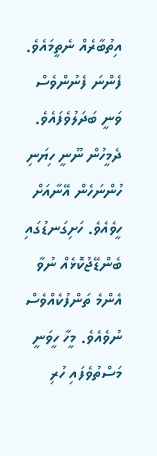އިތުބާރެއް ނެތީމައެވެ. ފެންނަ ފެނުންވެސް ވަނީ ބަދަލުވެފައެވެ. ދެމީހުން ނޫނީ ހިޔަނި ހުންނަހެން އޭނާއަށް ހީވެއެވެ. ހަށިގަނޑުގައި ބެންޑޭޖުކޮޅެއް ނުވާ އެންމެ ތަންފުކެއްވެސް ނުވެއެވެ. މީހާ ހީވަނީ މަސްތުވެފައި ހުރި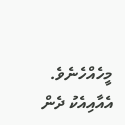މީހެއްހެނެވެ. އެއާއިއެކު ދެން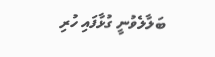ބަލާލެވުނީ ގުޅާފައި ހުރި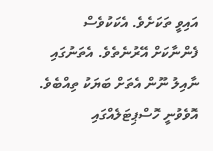އައިވީ ތަކަށެވެ. އެކަކުވެސް ފެންނާކަށް އޭރުނެތެވެ. އެތަނުގައި ނާއިލު ނޫން އެތަށް ބަޔަކު ތިއްބެވެ. އޮވެވުނީ ހޮސްޕިޓަލެއްގައި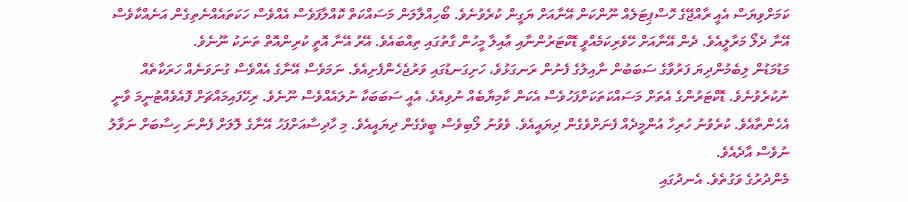ކަމަށްވިޔަސް އެއީ ރާއްޖޭގެ ހޮސްޕިޓަލެއް ނޫންކަން އޭނާއަށް ޔަގީން ކުރެވުނެވެ. ބޯހިއްލާލަން މަސައްކަތް ކޮއްލާފަވެސް އެއްވެސް ހަކަތައެއްނެތިގެން އަނެއްކާވެސް އޭނާ ދެލޯ މަރާލީއެވެ. ދެން އޭނާއަށް ހޭވެރިކަމެއްވީ ޑޮކްޓަރުންނާއި ޢާއިލާ މީހުން ގާތުގައި ތިއްބައެވެ. އޭރު އޭނާ އޮތީ ކުރިންއޮތް ތަނަކު ނޫނެވެ.
މަޑުމަޑުން ލިބެމުންދިޔަ ފަރުވާގެ ސަބަބުން ނާއިލުގެ ފެނުން ރަނގަޅުވެ، ހަށިގަނޑުގައި ވަރުޖެހެންފެށިއެވެ. ނަމަވެސް އޭނާގެ އެއްވެސް ގުނަވަނެއް ހަރަކާތެއް ނުކުރެވުނެވެ. ޑޮކްޓަރުންގެ އެތަށް މަސައްކަތަކަށްފަހުވެސް އެކަން ކާމިޔާބެއް ނުވިއެވެ. އެއީ ސަބަބަކާ ނުލައެއްވެސް ނޫނެވެ. ރިހޭފައިމައްޗަށް ފޮއެވެއްޓުނީމަ ވާނީ އެހެންތާއެވެ. ކުރެވުނު ހުރިހާ އުންމީދެއް ފެނަށްވެގެން ދިޔައީއެވެ. ވެވުނު ލޯބިވެސް ބީވެގެން ދިޔައީއެވެ. މި ހާދިސާއަށްފަހު އޭނާގެ ލޮލަށް ފެންނަ ހިސާބަށް ނަވާލު ނުވެސް އާދެއެވެ.
މެންދުރުގެ ވަގުތެވެ. އެނދުގައި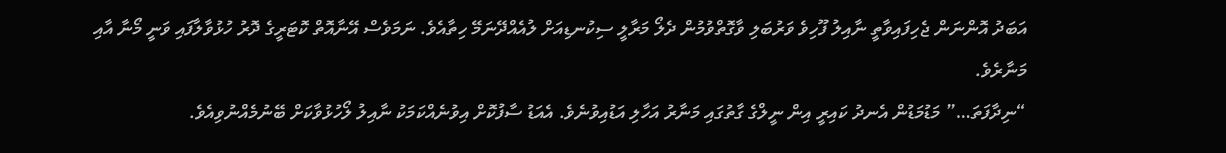އަބަދު އޮންނަން ޖެހިފައިވާތީ ނާއިލު ފޫހިވެ ވަރުބަލި ވާގޮތްވުމުން ދެލޯ މަރާލީ ސިކުނޑިއަށް ލުއެއްދޭނަމޭ ހިތާއެވެ. ނަމަވެސް އޭނާއޮތް ކޮޓަރީގެ ދޮރު ހުޅުވާލާފައި ވަނީ މޯނާ އާއި މަނާރެވެ.
“ނިދާފަތަ…” މަޑުމަޑުން އެނދު ކައިރީ އިން ނީލްގެ ގާތުގައި މަނާރު އަހާލި އަޑުއިވުނެވެ. އެއަޑު ސާފުކޮށް އިވުނެއްކަމަކު ނާއިލު ލޯހުޅުވާކަށް ބޭނުމެއްނުވިއެވެ.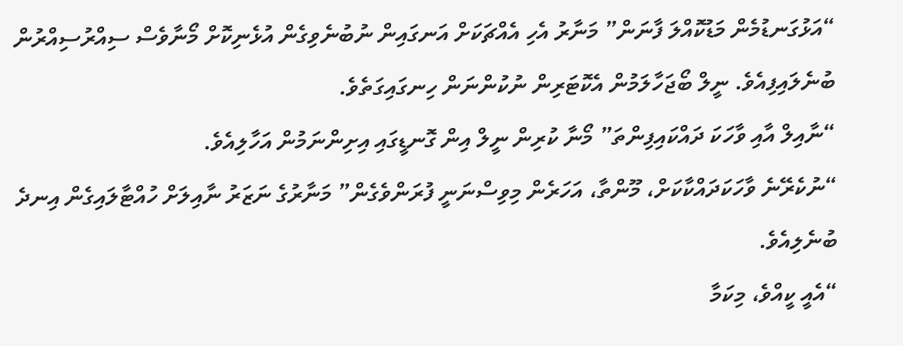“އަޅުގަނޑުމެން މަޑުކޮއްލަ ފާނަން” މަނާރު އެހި އެއްޗަކަށް އަނގައިން ނުބުނެވިގެން އުޅެނިކޮށް މޯނާވެސް ސިއްރުސިއްރުން ބުނެލައިފިއެވެ. ނީލް ބޯޖަހާލަމުން އެކޮޓަރިން ނުކުންނަން ހިނގައިގަތެވެ.
“ނާއިލް އާއި ވާހަކަ ދައްކައިފިންތަ” މޯނާ ކުރިން ނީލް އިން ގޮނޑީގައި އިށިންނަމުން އަހާލިއެވެ.
“ނުކެރޭނެ ވާހަކަދައްކާކަށް، މޫންތާ، އަހަރެން މިވިސްނަނީ ފުރަންވެގެން” މަނާރުގެ ނަޒަރު ނާއިލަށް ހުއްޓާލައިގެން އިނދެ ބުނެލިއެވެ.
“އެއީ ކީއްވެ، މިކަމާ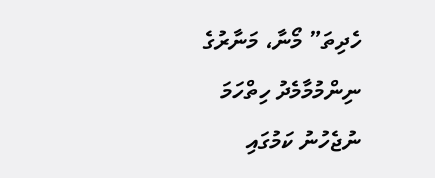ހެދިތަ” މޯނާ، މަނާރުގެ ނިންމުމާމެދު ހިތްހަމަ ނުޖެހުނު ކަމުގައި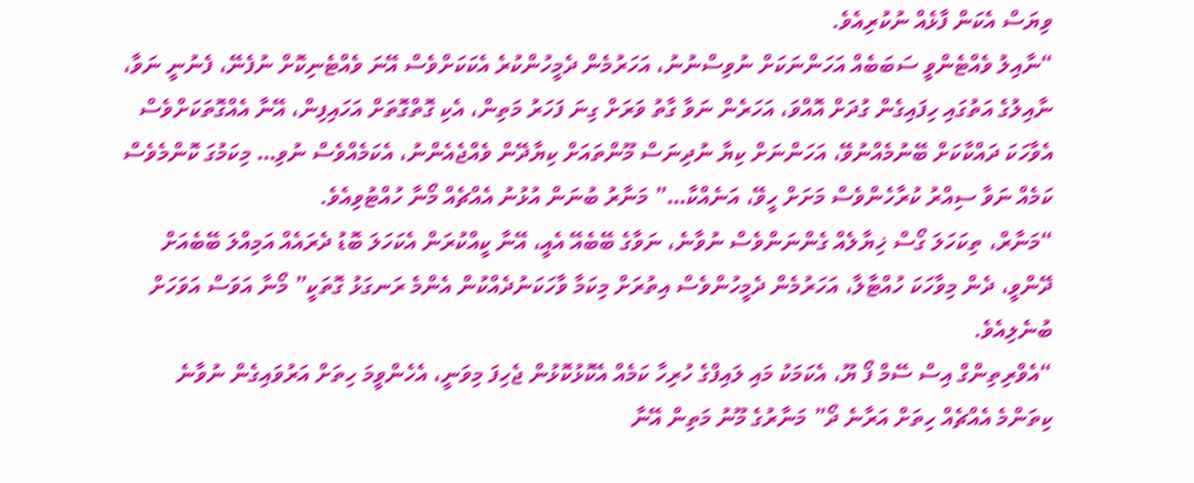ވިޔަސް އެކަން ފާޅެއް ނުކުރިއެވެ.
“ނާއިލު ވެއްޓެންވީ ސަބަބެއް އަހަންނަކަށް ނުވިސްނުނު، އަހަރުމެން ދެމީހުންކުރެ އެކަކަށްވެސް އޭނަ ވެއްޓެނިކޮށް ނުފެނޭ، ފެނުނީ ނަވާ، ނާއިލުގެ އަތުގައި ހިފައިގެން ގުދަށް އޮއްވަ، އަހަރެން ނަވާ ގާތު ވަރަށް ގިނަ ފަހަރު މަތިން، އެކި ގޮތްގޮތަށް އަހައިފިން، އޭނާ އެއްގޮތަކަށްވެސް އެވާހަކަ ދައްކާކަށް ބޭނުމެއްނުވޭ، އަހަންނަށް ކިޔާ ނުދިނަސް މޫންތައަށް ކިޔާދޭން ވެއްޖެއެންނު، އެކަމެއްވެސް ނުވި… މިކަމުގަ ކޮންމެވެސް ކަމެއް ނަވާ ސިއްރު ކުރާހެންވެސް މަށަށް ހީވޭ، އަނެއްކާ…” މަނާރު ބުނަން އުޅުނު އެއްޗެއް މޯނާ ހުއްޓުވިއެވެ.
“މަނާރް، ތިކަހަލަ ގޯސް ޚިޔާލެއް ގެންނަންވެސް ނުވާނެ، ނަވާގެ ބޭބެއޭ އެއީ، އޭނާ ކީއްކުރަން އެކަހަލަ ބޮޑު ދެރައެއް އަމިއްލަ ބޭބެއަށް ދޭންވީ، ދެން މިވާހަކަ ހުއްޓާލާ، އަހަރުމެން ދެމީހުންވެސް އިތުރަށް މިކަމާ ވާހަކަނުދެއްކުން އެންމެ ރަނގަޅު ގޮތަކީ” މޯނާ އަވަސް އަވަހަށް ބުނެލިއެވެ.
“އެވްރިތިންގް އިސް ސޭމް ފޯ ޔޫ، އެކަމަކު މައި ލައިފްގެ ހުރިހާ ކަމެއް އެކޮޅުކޮޅުން ޖެހިފަ މިވަނީ، އެހެންވީމަ ހިތަށް އަރުވައިގެން ނުވާނެ ކިތަންމެ އެއްޗެއް ހިތަށް އަރާނެ ދޯ” މަނާރުގެ މޫނު މަތިން އޭނާ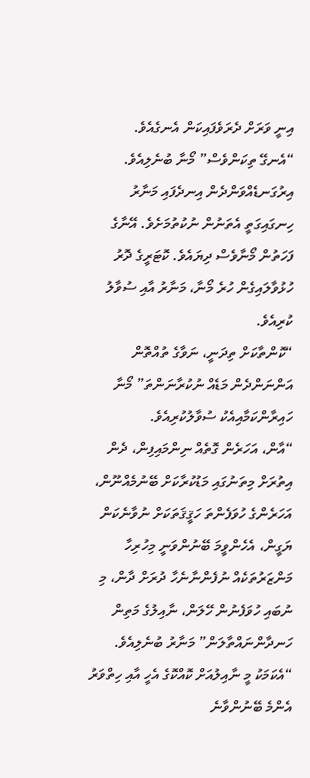އިނީ ވަރަށް ދެރަވެފައިކަން އެނގެއެވެ.
“އެނގޭ ތިކަންވެސް” މޯނާ ބުނެލިއެވެ. އިރުގަނޑެއްވަންދެން އިނދެފައި މަނާރު ހިނގައިގަތީ އެތަނުން ނުކުތުމަށެވެ. އޭނާގެ ފަހަތުން މޯނާވެސް ދިޔައެވެ. ކޮޓަރީގެ ދޮރު ހުޅުވާލައިގެން ހުރެ މޯނާ، މަނާރު އާއި ސުވާލު ކުރިއެވެ.
“ކޮންތާކަށް ތިދަނީ، ނަވާގެ ތުއްތޮން އަންނަންދެން މަޑެއް ނުކުރާނަންތަ” މޯނާ ހައިރާންކަމާއިއެކު ސުވާލުކުރިއެވެ.
“އާން، އަހަރެން ގޮތެއް ނިންމައިފިން، ދެން އިތުރަށް މިތަނުގައި މަޑުކުރާކަށް ބޭނުމެއްނޫން، އަހަރެންގެ ހުވަފެންތަ ހަޤީޤަތަކަށް ނުވާނެކަން ޔަގީން، އެހެންވީމަ ބޭނުންވަނީ މިހުރިހާ މަންޒަރުތަކެއް ނުފެންނާނެހާ ދުރަށް ދާން، މި ނުބައި ހުވަފެނުން ހޭލަން، ނާއިލުގެ މަތިން ހަނދާންނައްތާލަން” މަނާރު ބުނެލިއެވެ.
“އެކަމަކު މީ ނާއިލުއަށް ކޮއްކޮގެ އެހީ އާއި ހިތްވަރު އެންމެ ބޭނުންވާނެ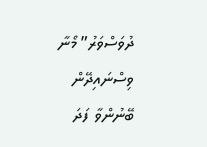ދުވަސްވަރު” މޯނާ ވިސްނައިދޭން ބޭނުންވާ ފަދަ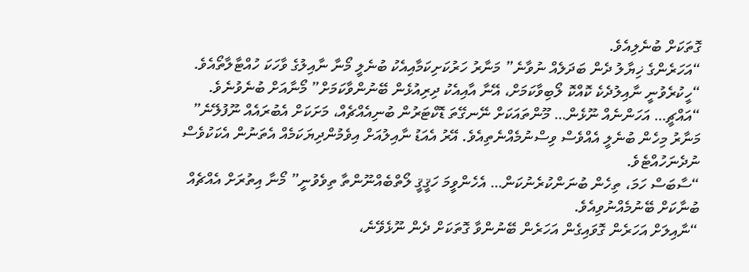ގޮތަކަށް ބުނެލިއެވެ.
“އަހަރެންގެ ޚިޔާލު ދެން ބަދަލެއް ނުވާނެ” މަނާރު ހަރުކަށިކަމާއިއެކު ބުނެލީ މޯނާ ނާއިލުގެ ވާހަކަ ހުއްޓާލާތޯއެވެ.
“ހީކުރެވުނީ ނާއިލުދެކެ ކޮއްކޮ ލޯބިވާކަމަށް، އޭނާ އާއިއެކު ދިރިއުޅެން ބޭނުންވާކަމަށް” މޯނާއަށް ބުނެވުނެވެ.
“އައްޗީ… އަހަންނެއް ނޫޅެން… މޫންތައަކަށް ނޭނގޭތަ ޑޮކްޓަރުން ބުނިއެއްޗެއް، މަށަކަށް އެބުރައެއް ނޫފުލޭނެ” މަނާރު މިހެން ބުނެލީ އެއްވެސް ވިސްނުމެއްނެތިއެވެ. އޭރު އެއަޑު ނާއިލުއަށް އިވެމުންދިޔަކަމެއް އެތަނުން އެކަކުވެސް ނުދެނަހުއްޓެވެ.
“ސާބަސް ހަމަ، ތިހެން ބުނަންކުރެނުކަން… އެހެންވީމަ ހަޤީޤީ ލޯތްބެއްނޫންތާ ތިވެވުނީ” މޯނާ އިތުރަށް އެއްޗެއް ބުނާކަށް ބޭނުމެއްނުވިއެވެ.
“ނާއިލަށް އަހަރެން ގޮވައިގެން އަހަރެން ބޭނުންވާ ގޮތަކަށް ދެން ނޫޅެވޭނެ،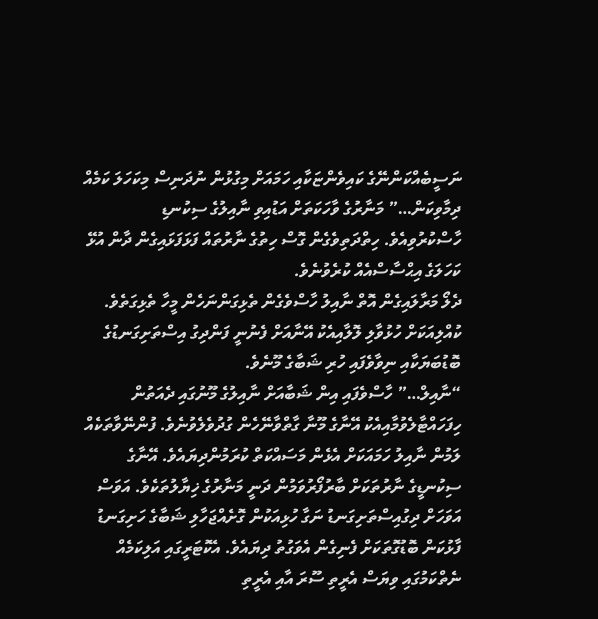ނަސީބެއްކަންނޭގެ ކައިވެންޏަކާއި ހަމައަށް މިގުޅުން ނުދަނިސް މިކަހަލަ ކަމެއް ދިމާވިކަން…” މަނާރުގެ ވާހަކަތަށް އަޑުއިވި ނާއިލުގެ ސިކުނޑި ހާސްކުރުވިއެވެ. ހިތްދަތިވެގެން ގޮސް ހިތުގެ ނާރުތައް ފަޅަފަޅައިގެން ދާން އުޅޭ ކަހަލަގެ އިޙްސާސްއެއް ކުރެވުނެވެ.
ދެލޯ މަރާލައިގެން އޮތް ނާއިލު ހާސްވެގެން ތެޅިގަންނަހެން މީހާ ތެޅިގަތެވެ. ކުއްލިއަކަށް ހުޅުވާލި ލޮލާއިއެކު އޭނާއަށް ފެނުނީ ފަންދިގު އިސްތަށިގަނޑުގެ ބޮޑުބަޔަކާއި ނިވާވެފައި ހުރި ޝަބާގެ މޫނެވެ.
“ނާއިލް…” ހާސްވެފައި އިން ޝަބާއަށް ނާއިލުގެ މޫނުގައި ދެއަތުން ހިފަހައްޓާލެވުމާއިއެކު އޭނާގެ މޫނާ ގާތްވާނޭހެން ގުދުވެލެވުނެވެ. ފުންނޭވާތަކެއް ލަމުން ނާއިލު ހަމައަކަށް އެޅެން މަސައްކަތް ކުރަމުންދިޔައެވެ. އޭނާގެ ސިކުނޑީގެ ނާރުތަކަށް ބާރުފޯރުވަމުން ދަނީ މަނާރުގެ ޚިޔާލުތަކެވެ. އަވަސް އަވަހަށް ދިގުއިސްތަށިގަނޑު ނަގާ ހުޅިއަކުން ގޮށެއްޖަހާލި ޝަބާގެ ހަށިގަނޑު ފާޅުކަން ބޮޑުގޮތަކަށް ފެނިގެން އެވަގުތު ދިޔައެވެ. އެކޮޓަރީގައި އަލިކަމެއް ނެތްކަމުގައި ވިޔަސް އެރީތި ސޫރަ އާއި އެރީތި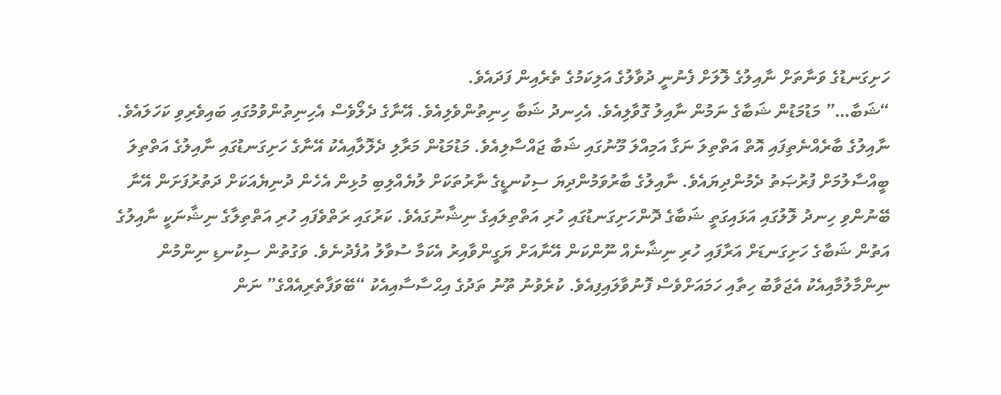ހަށިގަނޑުގެ ވަނާތަށް ނާއިލުގެ ލޮލަށް ފެނުނީ ދުވާލުގެ އަލިކަމުގެ ތެރެއިން ފަދައެވެ.
“ޝަބާ…” މަޑުމަޑުން ޝަބާގެ ނަމުން ނާއިލު ގޮވާލިއެވެ. އެހިނދު ޝަބާ ހިނިތުންވެލިއެވެ. އޭނާގެ ދެލޯވެސް އެހިނިތުންވުމުގައި ބައިވެރިވި ކަހަލައެވެ. ނާއިލުގެ ބާރެއްނެތިފައި އޮތް އަތްތިލަ ނަގާ އަމިއްލަ މޫނުގައި ޝަބާ ޖައްސާލިއެވެ. މަޑުމަޑުން މަރާލި ދެލޮލާއިއެކު އޭނާގެ ހަށިގަނޑުގައި ނާއިލުގެ އަތްތިލަ ބީއްސާލުމަށް ފުރުޞަތު ދެމުންދިޔައެވެ. ނާއިލުގެ ބާރުވަމުންދިޔަ ސިކުނޑީގެ ނާރުތަކަށް ލުޔެއްލިބި މުޅިން އެހެން ދުނިޔެއަކަށް ދަތުރުފަށަން އޭނާ ބޭނުންވި ހިނދު ލޮލުގައި އަޅައިގަތީ ޝަބާގެ ދޮންހަށިގަނޑުގައި ހުރި އަތްތިލައިގެ ނިޝާނުގައެވެ. ކަރުގައި ރަތްވެފައި ހުރި އަތްތިލާގެ ނިޝާނަކީ ނާއިލުގެ އަތުން ޝަބާގެ ހަށިގަނޑަށް އަރާފައި ހުރި ނިޝާނެއް ނޫންކަން އޭނާއަށް ޔަގީންވާއިރު އެކަމާ ސުވާލު އުފެދުނެވެ. ވަގުތުން ސިކުނޑި ނިންމުން ނިންމާލުމާއިއެކު އެޖަވާބު ހިތާއި ހަމައަށްވެސް ފޮނުވާލައިފިއެވެ. ކުރެވުނު ތޫނު ތަދުގެ އިޙްސާސާއިއެކު “ބޭވަފާތެރިއެއްގެ” ނަން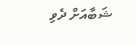ޝަބާއަށް ދެވި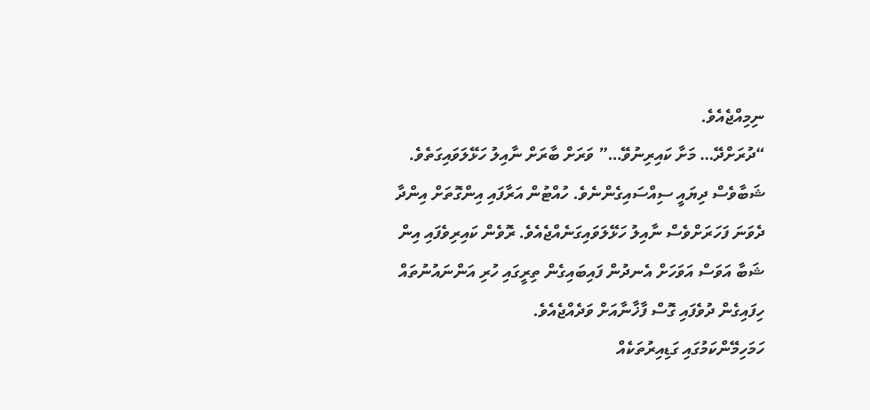ނިމިއްޖެއެވެ.
“ދުރަށްދޭ… މަށާ ކައިރިނުވޭ…” ވަރަށް ބާރަށް ނާއިލު ހަޅޭލަވައިގަތެވެ. ޝަބާވެސް ދިޔައީ ސިއްސައިގެންނެވެ. ހުއްޓުން އަރާފައި އިންގޮތަށް އިންދާ ދެވަނަ ފަހަރަށްވެސް ނާއިލު ހަޅޭލަވައިގަނެއްޖެއެވެ. ރޮވެން ކައިރިވެފައި އިން ޝަބާ އަވަސް އަވަހަށް އެނދުން ފައިބައިގެން ތިރީގައި ހުރި އަންނައުނުތައް ހިފައިގެން ދުވެފައި ގޮސް ފާޚާނާއަށް ވަދެއްޖެއެވެ.
ހަމަހިމޭންކަމުގައި ގަޑިއިރުތަކެއް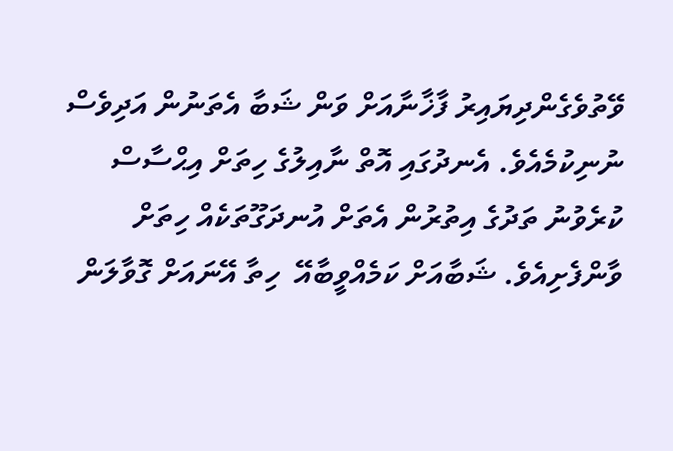ވޭތުވެގެންދިޔައިރު ފާޚާނާއަށް ވަން ޝަބާ އެތަނުން އަދިވެސް ނުނިކުމެއެވެ. އެނދުގައި އޮތް ނާއިލުގެ ހިތަށް އިޙްސާސް ކުރެވުނު ތަދުގެ އިތުރުން އެތަށް އުނދަގޫތަކެއް ހިތަށް ވާންފެށިއެވެ. ޝަބާއަށް ކަމެއްވީބާއޭ  ހިތާ އޭނައަށް ގޮވާލަން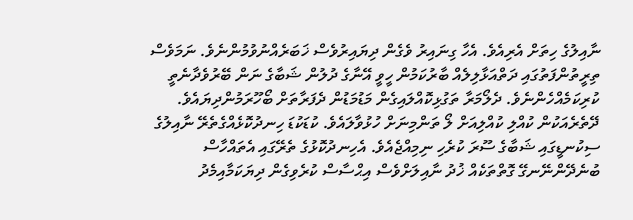ނާއިލުގެ ހިތަށް އެރިއެވެ. އެހާ ގިނައިރު ވެގެން ދިޔައިރުވެސް ޚަބަރެއްނުވުމުންނެވެ. ނަމަވެސް ތިރީތުންފަތުގައި ދަތްއަޅާލިލެއް ބާރުކަމުން ހީވީ އޭނާގެ ދުލުން ޝަބާގެ ނަން ބޭރުވެދާނެތީ ކުރިކަމެއްހެންނެވެ. ދެލޯމަރާ ތަގުޅިކޮއްލައިގެން މަޑުމަޑުން ދެފަރާތަށް ބޯހޫރަމުންދިޔައެވެ. ދޭތެރެއަކުން ކުއްލި ކުއްލިއަށް ލޯ ތަންމިނަށް ހުޅުވާލައެވެ. ކުޑަކުޑަ ހިނދުކޮޅެއްގެތެރޭ ނާއިލުގެ ސިކުނޑީގައި ޝަބާގެ ސޫރަ ކުރެހި ނިމިއްޖެއެވެ. އެހިނދުކޮޅުގެ ތެރޭގައި އެތައްހާސް ބުނެދޭންނޭނގޭ ގޮތްތަކެއް ޚުދު ނާއިލަށްވެސް އިޙްސާސް ކުރެވިގެން ދިޔަކަމާއިމެދު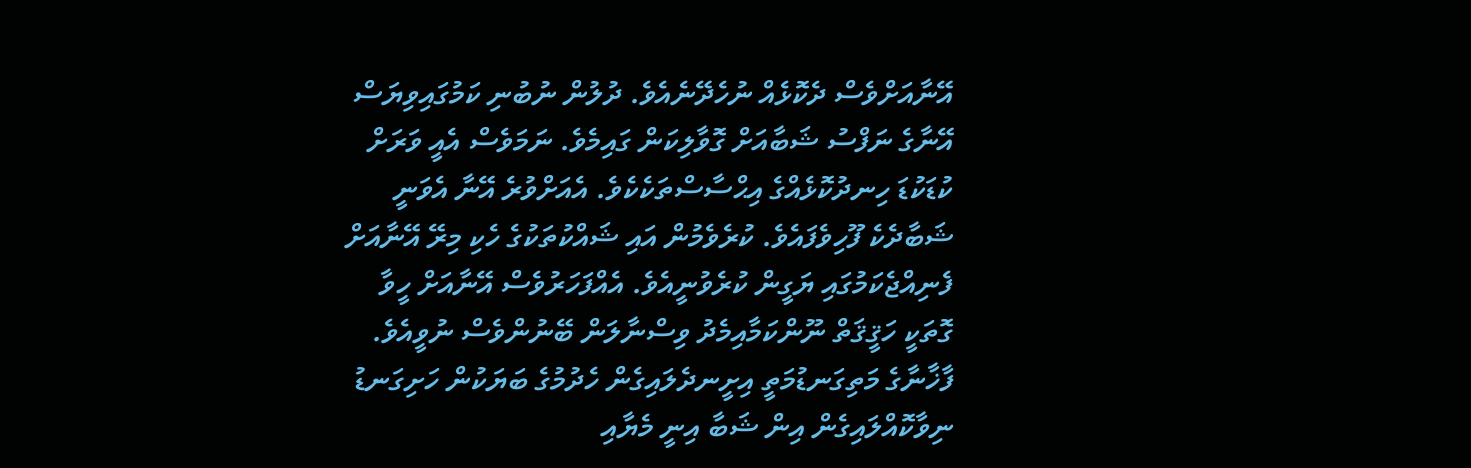އޭނާއަށްވެސް ދެކޮޅެއް ނުހެދޭނެއެވެ. ދުލުން ނުބުނި ކަމުގައިވިޔަސް އޭނާގެ ނަފްސު ޝަބާއަށް ގޮވާލިކަން ގައިމެވެ. ނަމަވެސް އެއީ ވަރަށް ކުޑަކުޑަ ހިނދުކޮޅެއްގެ އިޙްސާސްތަކެކެވެ. އެއަށްވުރެ އޭނާ އެވަނީ ޝަބާދެކެ ފޫހިވެފައެވެ. ކުރެވެމުން އައި ޝައްކުތަކުގެ ހެކި މިރޭ އޭނާއަށް ފެނިއްޖެކަމުގައި ޔަގީން ކުރެވުނީއެވެ. އެއްފަހަރުވެސް އޭނާއަށް ހީވާ ގޮތަކީ ހަޤީޤަތް ނޫންކަމާއިމެދު ވިސްނާލަން ބޭނުންވެސް ނުވީއެވެ.
ފާޚާނާގެ މަތިގަނޑުމަތީ އިށީނދެލައިގެން ހެދުމުގެ ބަޔަކުން ހަށިގަނޑު ނިވާކޮއްލައިގެން އިން ޝަބާ އިނީ މެޔާއި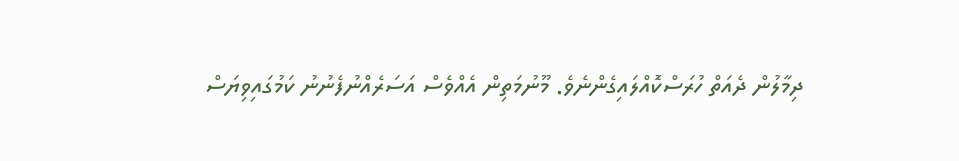ދިމާލުން ދެއަތް ހުރަސްކޮއްލައިގެންނެވެ. މޫނުމަތިން އެއްވެސް އަސަރެއްނުފެނުނު ކަމުގައިވިޔަސް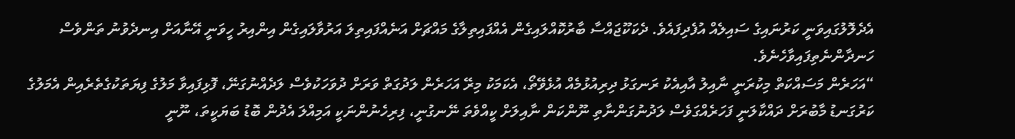އެދެލޮލުގައިވަނީ ކަރުނައިގެ ސައިލެއް އުފެދިފައެވެ. ދެކަކޫޖައްސާ ބާރުކޮއްލައިގެން އެއްފައިތިލާގެ މައްޗަށް އަނެއްފައިތިލަ އަރުވާލައިގެން އިންއިރު ހީވަނީ އޭނާއަށް އިނދެވުނު ތަންވެސް ހަނދާންނެތިފައިވާހެނެވެ.
“އަހަރެން މަސައްކަތް މިކުރަނީ ނާއިލު އާއިއެކު ރަނގަޅު ދިރިއުޅުމެއް އުޅެވޭތޯ، އެކަމަކު މިރޭ އަހަރެން ލަދުގަތް ވަރަށް ދުވަހަކުވެސް ލަދެއްނުގަނޭ، ފޮޅިފައިވާ މަލުގެ ފިޔަތަކުގެތެރެއިން އެމަލުގެ ކަރުގަނޑު މާބުރަށް ދައްކާލަނީ ފަހަރެއްގަވެސް ލަދުނުގަންނާތި ނޫންކަން ނާއިލަށް ކީއްވެތަ ނޭނގުނީ، ފިރިހެނުންނަކީ އަމިއްލަ އެދުން ބޮޑު ބަޔަކީތަ، ނޫނީ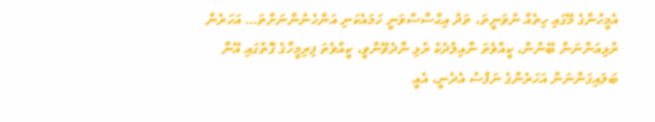އެމީހުންގެ މޭގައި ހިތެއް ނުވަނީތަ، ތަދު އިޙްސާސްވަނީ ހަމައެކަނި އަންހެނުންނަށްތަ… އަހަރެން ރުޅިއަންނަން ބޭނުން، ކީއްވެތަ ނާއިލުދެކެ ރުޅި ނާދެވޭންވީ، ކީއްވެތަ ފިރިމީހާގެ ގޮތުގައި އޭނާ ބަލައިގަންނަން އަހަރެންގެ ނަފްސު އެދެނީ، އެއީ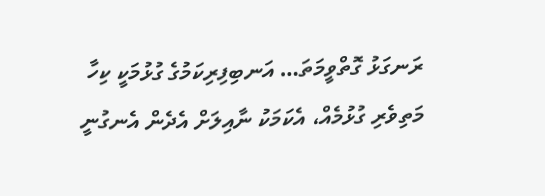ރަނގަޅު ގޮތްވީމަތަ… އަނބިފިރިކަމުގެ ގުޅުމަކީ ކިހާ މަތިވެރި ގުޅުމެއް، އެކަމަކު ނާއިލަށް އެދެން އެނގުނީ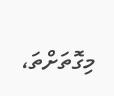މިގޮތަށްތަ،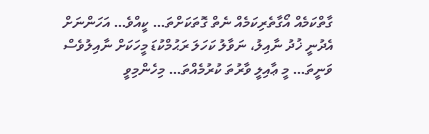ގާތްކަމެއް އޯގާތެރިކަމެއް ނެތް ގޮތަކަށްތަ… ކީއްވެ… އަހަންނަށް އެދުނީ ޚުދު ނާއިލު، ނަވާލު ކަހަލަ ރަޙުމްކުޑަ މީހަކަށް ނާއިލުވެސް ވަނީތަ… މީ ޢާއިލީ ވާރުތަ ކުރުމެއްތަ… މިހެންމިވީ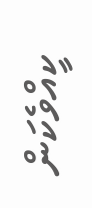ކީއްވެކަން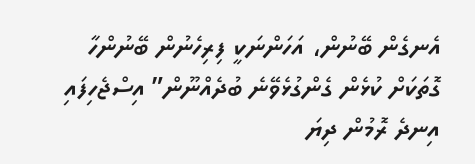އެނގެން ބޭނުން، އަހަންނަކީ ފިރިހެނުން ބޭނުންހާ ގޮތަކަށް ކުޅެން ގެންގުޅެވޭނެ ބުދެއްނޫން” އިސްޖެހިފައި އިނދެ ރޮމުން ދިޔަ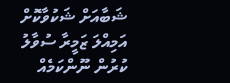ޝަބާއަށް ޝަކުވާކޮށް އަމިއްލަ ޒަމީރާ ސުވާލު ކުރުން ނޫންކަމެއް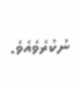ނުކުރެވެއެވެ.